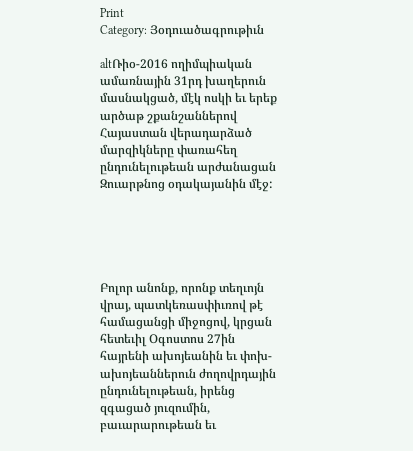Print
Category: Յօդուածագրութիւն

altՌիօ-2016 ողիմպիական ամառնային 31րդ խաղերուն մասնակցած, մէկ ոսկի եւ երեք արծաթ շքանշաններով Հայաստան վերադարձած մարզիկները փառահեղ ընդունելութեան արժանացան Զուարթնոց օդակայանին մէջ:





Բոլոր անոնք, որոնք տեղւոյն վրայ, պատկեռասփիւռով թէ համացանցի միջոցով, կրցան հետեւիլ Օգոստոս 27ին հայրենի ախոյեանին եւ փոխ-ախոյեաններուն ժողովրդային ընդունելութեան, իրենց զգացած յուզումին, բաւարարութեան եւ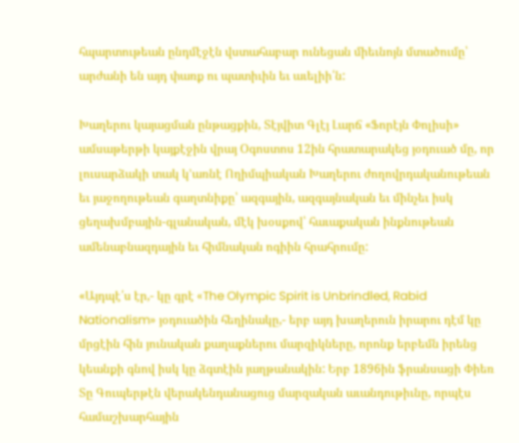հպարտութեան ընդմէջէն վստահաբար ունեցան միեւնոյն մտածումը՝ արժանի են այդ փառք ու պատիւին եւ աւելիի՛ն:

Խաղերու կայացման ընթացքին, Տէյվիտ Գլէյ Լարճ «Ֆորէյն Փոլիսի» ամսաթերթի կայքէջին վրայ Օգոստոս 12ին հրատարակեց յօդուած մը, որ լուսարձակի տակ կ՚առնէ Ողիմպիական Խաղերու ժողովրդականութեան եւ յաջողութեան գաղտնիքը՝ ազգային, ազգայնական եւ մինչեւ իսկ ցեղախմբային-գլանական, մէկ խօսքով՝ հաւաքական ինքնութեան ամենաբնազդային եւ հիմնական ոգիին հրահրումը:

«Այդպէ՛ս էր,- կը գրէ «The Olympic Spirit is Unbrindled, Rabid Nationalism» յօդուածին հեղինակը,- երբ այդ խաղերուն իրարու դէմ կը մրցէին հին յունական քաղաքներու մարզիկները, որոնք երբեմն իրենց կեանքի գնով իսկ կը ձգտէին յաղթանակին: Երբ 1896ին ֆրանսացի Փիեռ Տը Գուպերթէն վերակենդանացուց մարզական աւանդութիւնը, որպէս համաշխարհային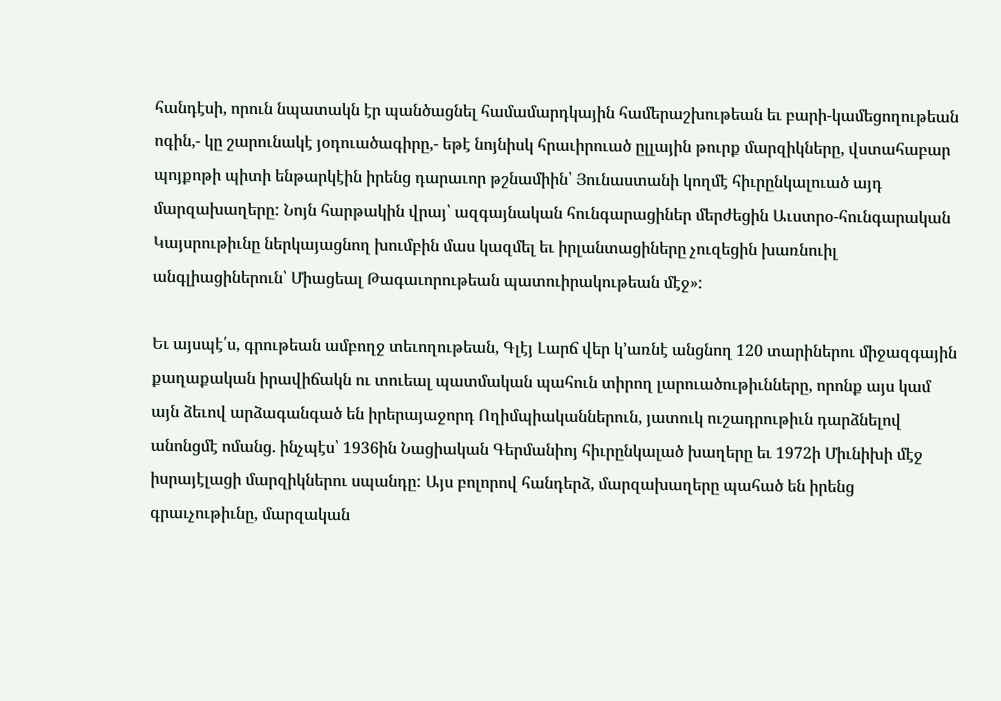հանդէսի, որուն նպատակն էր պանծացնել համամարդկային համերաշխութեան եւ բարի-կամեցողութեան ոգին,- կը շարունակէ յօդուածագիրը,- եթէ նոյնիսկ հրաւիրուած ըլլային թուրք մարզիկները, վստահաբար պոյքոթի պիտի ենթարկէին իրենց դարաւոր թշնամիին՝ Յունաստանի կողմէ հիւրընկալուած այդ մարզախաղերը: Նոյն հարթակին վրայ՝ ազգայնական հունգարացիներ մերժեցին Աւստրօ-հունգարական Կայսրութիւնը ներկայացնող խումբին մաս կազմել եւ իրլանտացիները չուզեցին խառնուիլ անգլիացիներուն՝ Միացեալ Թագաւորութեան պատուիրակութեան մէջ»:

Եւ այսպէ՛ս, գրութեան ամբողջ տեւողութեան, Գլէյ Լարճ վեր կ՚առնէ անցնող 120 տարիներու միջազգային քաղաքական իրավիճակն ու տուեալ պատմական պահուն տիրող լարուածութիւնները, որոնք այս կամ այն ձեւով արձագանգած են իրերայաջորդ Ողիմպիականներուն, յատուկ ուշադրութիւն դարձնելով անոնցմէ ոմանց. ինչպէս՝ 1936ին Նացիական Գերմանիոյ հիւրընկալած խաղերը եւ 1972ի Միւնիխի մէջ իսրայէլացի մարզիկներու սպանդը: Այս բոլորով հանդերձ, մարզախաղերը պահած են իրենց գրաւչութիւնը, մարզական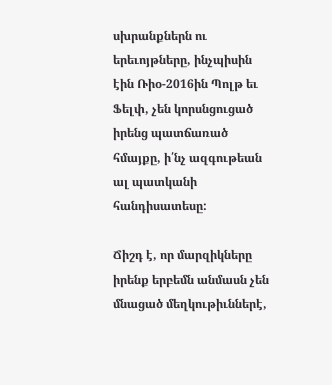սխրանքներն ու երեւոյթները, ինչպիսին էին Ռիօ-2016ին Պոլթ եւ Ֆելփ, չեն կորսնցուցած իրենց պատճառած հմայքը, ի՛նչ ազգութեան ալ պատկանի հանդիսատեսը:

Ճիշդ է, որ մարզիկները իրենք երբեմն անմասն չեն մնացած մեղկութիւններէ,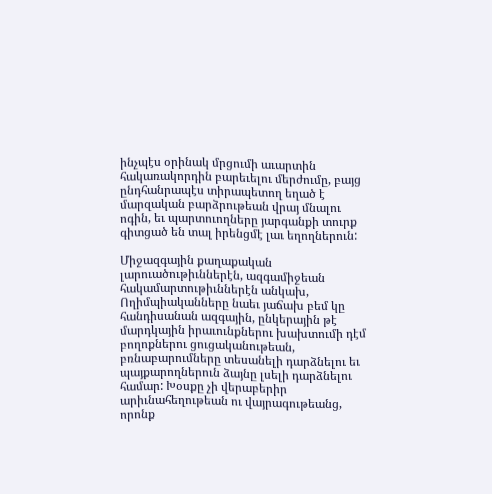ինչպէս օրինակ մրցումի աւարտին հակառակորդին բարեւելու մերժումը, բայց ընդհանրապէս տիրապետող եղած է մարզական բարձրութեան վրայ մնալու ոգին, եւ պարտուողները յարգանքի տուրք գիտցած են տալ իրենցմէ լաւ եղողներուն:

Միջազգային քաղաքական լարուածութիւններէն, ազգամիջեան հակամարտութիւններէն անկախ, Ողիմպիականները նաեւ յաճախ բեմ կը հանդիսանան ազգային, ընկերային թէ մարդկային իրաւունքներու խախտումի դէմ բողոքներու ցուցականութեան, բռնաբարումները տեսանելի դարձնելու եւ պայքարողներուն ձայնը լսելի դարձնելու համար: Խօսքը չի վերաբերիր արիւնահեղութեան ու վայրագութեանց, որոնք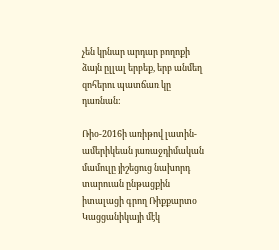չեն կրնար արդար բողոքի ձայն ըլլալ երբեք, երբ անմեղ զոհերու պատճառ կը դառնան:

Ռիօ-2016ի առիթով լատին-ամերիկեան յառաջդիմական մամուլը յիշեցուց նախորդ տարուան ընթացքին իտալացի գրող Ռիքքարտօ Կացցանիկայի մէկ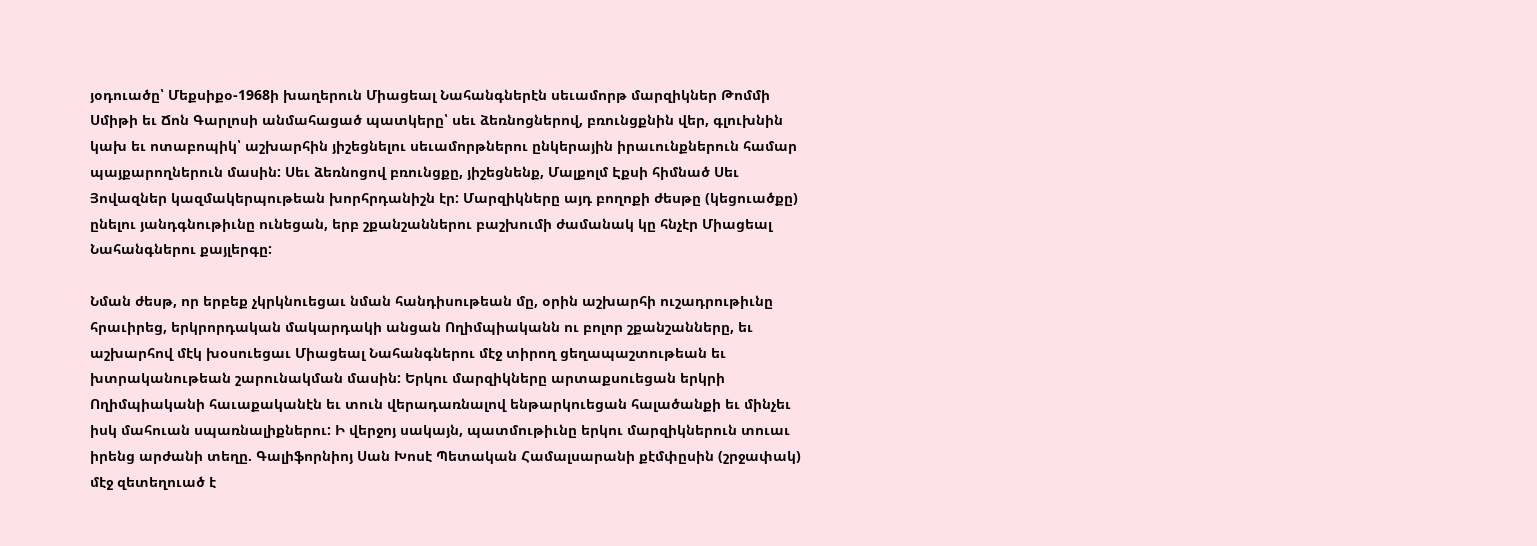յօդուածը՝ Մեքսիքօ-1968ի խաղերուն Միացեալ Նահանգներէն սեւամորթ մարզիկներ Թոմմի Սմիթի եւ Ճոն Գարլոսի անմահացած պատկերը՝ սեւ ձեռնոցներով, բռունցքնին վեր, գլուխնին կախ եւ ոտաբոպիկ՝ աշխարհին յիշեցնելու սեւամորթներու ընկերային իրաւունքներուն համար պայքարողներուն մասին: Սեւ ձեռնոցով բռունցքը, յիշեցնենք, Մալքոլմ Էքսի հիմնած Սեւ Յովազներ կազմակերպութեան խորհրդանիշն էր: Մարզիկները այդ բողոքի ժեսթը (կեցուածքը) ընելու յանդգնութիւնը ունեցան, երբ շքանշաններու բաշխումի ժամանակ կը հնչէր Միացեալ Նահանգներու քայլերգը:

Նման ժեսթ, որ երբեք չկրկնուեցաւ նման հանդիսութեան մը, օրին աշխարհի ուշադրութիւնը հրաւիրեց, երկրորդական մակարդակի անցան Ողիմպիականն ու բոլոր շքանշանները, եւ աշխարհով մէկ խօսուեցաւ Միացեալ Նահանգներու մէջ տիրող ցեղապաշտութեան եւ խտրականութեան շարունակման մասին: Երկու մարզիկները արտաքսուեցան երկրի Ողիմպիականի հաւաքականէն եւ տուն վերադառնալով ենթարկուեցան հալածանքի եւ մինչեւ իսկ մահուան սպառնալիքներու: Ի վերջոյ սակայն, պատմութիւնը երկու մարզիկներուն տուաւ իրենց արժանի տեղը. Գալիֆորնիոյ Սան Խոսէ Պետական Համալսարանի քէմփըսին (շրջափակ) մէջ զետեղուած է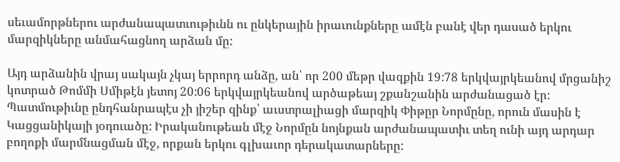սեւամորթներու արժանապատւութիւնն ու ընկերային իրաւունքները ամէն բանէ վեր դասած երկու մարզիկները անմահացնող արձան մը:

Այդ արձանին վրայ սակայն չկայ երրորդ անձը, ան՝ որ 200 մեթր վազքին 19:78 երկվայրկեանով մրցանիշ կոտրած Թոմմի Սմիթէն յետոյ 20:06 երկվայրկեանով արծաթեայ շքանշանին արժանացած էր: Պատմութիւնը ընդհանրապէս չի յիշեր զինք՝ աւստրալիացի մարզիկ Փիթըր Նորմընը, որուն մասին է Կացցանիկայի յօդուածը: Իրականութեան մէջ Նորմըն նոյնքան արժանապատիւ տեղ ունի այդ արդար բողոքի մարմնացման մէջ, որքան երկու գլխաւոր դերակատարները: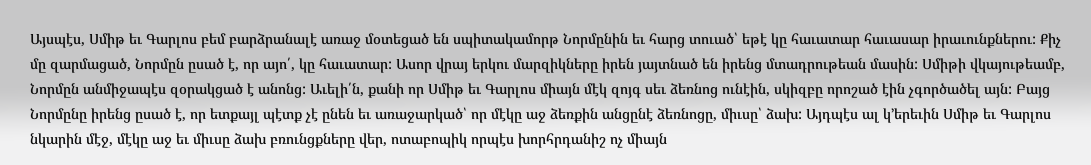Այսպէս, Սմիթ եւ Գարլոս բեմ բարձրանալէ առաջ մօտեցած են սպիտակամորթ Նորմընին եւ հարց տուած՝ եթէ կը հաւատար հաւասար իրաւունքներու: Քիչ մը զարմացած, Նորմըն ըսած է, որ այո՛, կը հաւատար: Ասոր վրայ երկու մարզիկները իրեն յայտնած են իրենց մտադրութեան մասին: Սմիթի վկայութեամբ, Նորմըն անմիջապէս զօրակցած է անոնց: Աւելի՛ն, քանի որ Սմիթ եւ Գարլոս միայն մէկ զոյգ սեւ ձեռնոց ունէին, սկիզբը որոշած էին չգործածել այն: Բայց Նորմընը իրենց ըսած է, որ ետքայլ պէտք չէ ընեն եւ առաջարկած՝ որ մէկը աջ ձեռքին անցընէ ձեռնոցը, միւսը՝ ձախ: Այդպէս ալ կ՚երեւին Սմիթ եւ Գարլոս նկարին մէջ, մէկը աջ եւ միւսը ձախ բռունցքները վեր, ոտաբոպիկ որպէս խորհրդանիշ ոչ միայն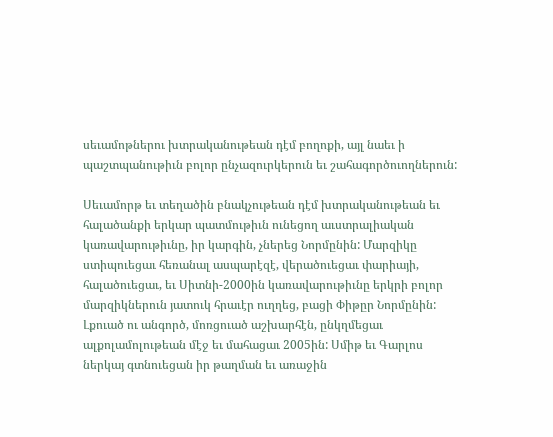սեւամոթներու խտրականութեան դէմ բողոքի, այլ նաեւ ի պաշտպանութիւն բոլոր ընչազուրկերուն եւ շահագործուողներուն:

Սեւամորթ եւ տեղածին բնակչութեան դէմ խտրականութեան եւ հալածանքի երկար պատմութիւն ունեցող աւստրալիական կառավարութիւնը, իր կարգին, չներեց Նորմընին: Մարզիկը ստիպուեցաւ հեռանալ ասպարէզէ, վերածուեցաւ փարիայի, հալածուեցաւ, եւ Սիտնի-2000ին կառավարութիւնը երկրի բոլոր մարզիկներուն յատուկ հրաւէր ուղղեց, բացի Փիթըր Նորմընին: Լքուած ու անգործ, մոռցուած աշխարհէն, ընկղմեցաւ ալքոլամոլութեան մէջ եւ մահացաւ 2005ին: Սմիթ եւ Գարլոս ներկայ գտնուեցան իր թաղման եւ առաջին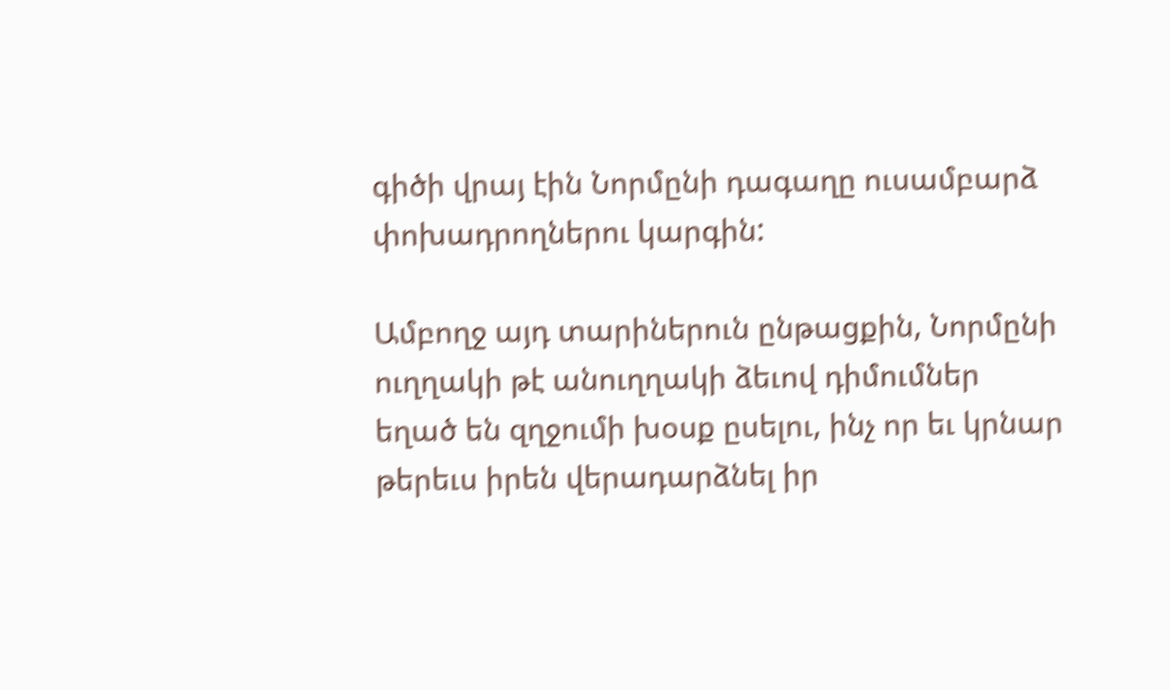գիծի վրայ էին Նորմընի դագաղը ուսամբարձ փոխադրողներու կարգին:

Ամբողջ այդ տարիներուն ընթացքին, Նորմընի ուղղակի թէ անուղղակի ձեւով դիմումներ եղած են զղջումի խօսք ըսելու, ինչ որ եւ կրնար թերեւս իրեն վերադարձնել իր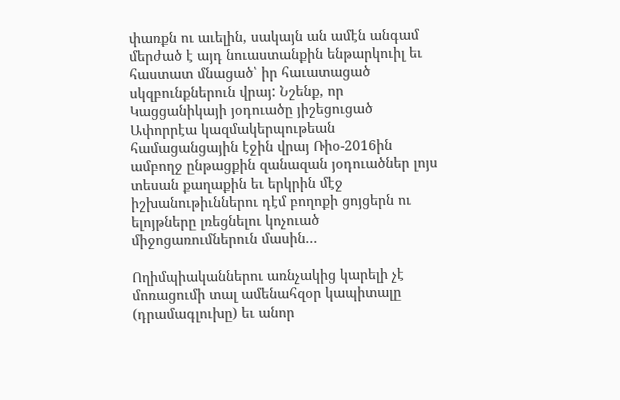փառքն ու աւելին, սակայն ան ամէն անգամ մերժած է այդ նուաստանքին ենթարկուիլ եւ հաստատ մնացած՝ իր հաւատացած սկզբունքներուն վրայ: Նշենք, որ Կացցանիկայի յօդուածը յիշեցուցած Ափորրէա կազմակերպութեան համացանցային էջին վրայ Ռիօ-2016ին ամբողջ ընթացքին զանազան յօդուածներ լոյս տեսան քաղաքին եւ երկրին մէջ իշխանութիւններու դէմ բողոքի ցոյցերն ու ելոյթները լռեցնելու կոչուած միջոցառումներուն մասին...

Ողիմպիականներու առնչակից կարելի չէ մոռացումի տալ ամենահզօր կապիտալը (դրամագլուխը) եւ անոր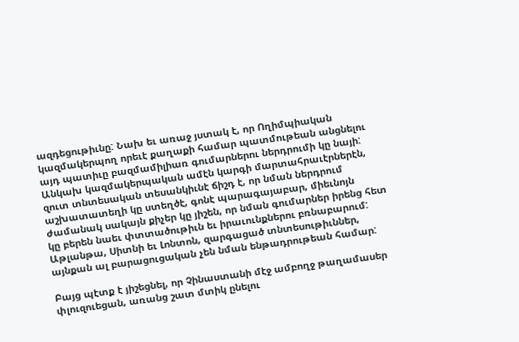ազդեցութիւնը: Նախ եւ առաջ յստակ է, որ Ողիմպիական կազմակերպող որեւէ քաղաքի համար պատմութեան անցնելու այդ պատիւը բազմամիլիառ գումարներու ներդրումի կը նայի: Անկախ կազմակերպական ամէն կարգի մարտահրաւէրներէն, զուտ տնտեսական տեսանկիւնէ ճիշդ է, որ նման ներդրում աշխատատեղի կը ստեղծէ, գոնէ պարագայաբար, միեւնոյն ժամանակ սակայն քիչեր կը յիշեն, որ նման գումարներ իրենց հետ կը բերեն նաեւ փտտածութիւն եւ իրաւունքներու բռնաբարում: Աթլանթա, Սիտնի եւ Լոնտոն, զարգացած տնտեսութիւններ, այնքան ալ բարացուցական չեն նման ենթադրութեան համար:

Բայց պէտք է յիշեցնել, որ Չինաստանի մէջ ամբողջ թաղամասեր փլուզուեցան, առանց շատ մտիկ ընելու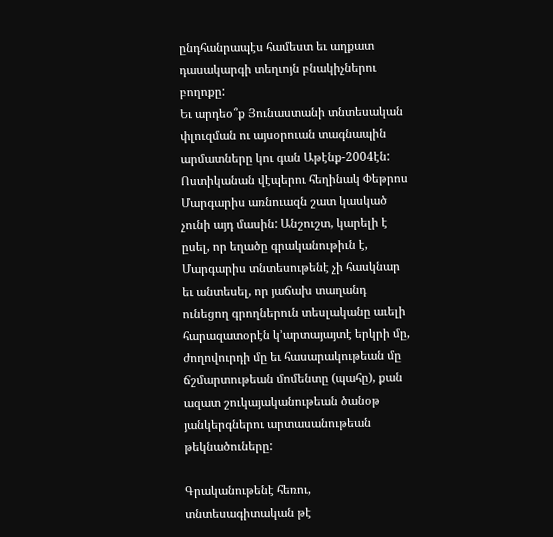ընդհանրապէս համեստ եւ աղքատ դասակարգի տեղւոյն բնակիչներու բողոքը:
Եւ արդեօ՞ք Յունաստանի տնտեսական փլուզման ու այսօրուան տագնապին արմատները կու գան Աթէնք-2004էն: Ոստիկանան վէպերու հեղինակ Փեթրոս Մարգարիս առնուազն շատ կասկած չունի այդ մասին: Անշուշտ, կարելի է ըսել, որ եղածը գրականութիւն է, Մարգարիս տնտեսութենէ չի հասկնար եւ անտեսել, որ յաճախ տաղանդ ունեցող գրողներուն տեսլականը աւելի հարազատօրէն կ՚արտայայտէ երկրի մը, ժողովուրդի մը եւ հասարակութեան մը ճշմարտութեան մոմենտը (պահը), քան ազատ շուկայականութեան ծանօթ յանկերգներու արտասանութեան թեկնածուները:

Գրականութենէ հեռու, տնտեսագիտական թէ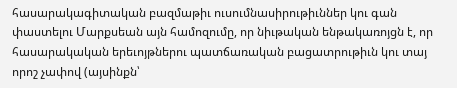հասարակագիտական բազմաթիւ ուսումնասիրութիւններ կու գան փաստելու Մարքսեան այն համոզումը, որ նիւթական ենթակառոյցն է, որ հասարակական երեւոյթներու պատճառական բացատրութիւն կու տայ որոշ չափով (այսինքն՝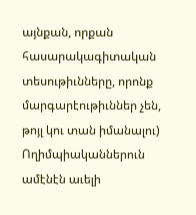այնքան, որքան հասարակագիտական տեսութիւնները, որոնք մարգարէութիւններ չեն, թոյլ կու տան իմանալու) Ողիմպիականներուն ամէնէն աւելի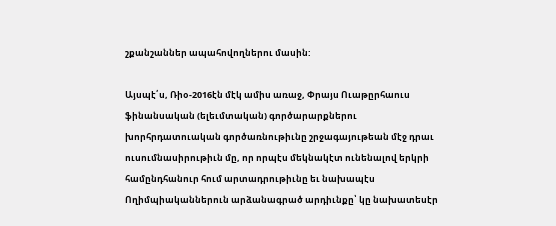շքանշաններ ապահովողներու մասին:

Այսպէ՛ս, Ռիօ-2016էն մէկ ամիս առաջ, Փրայս Ուաթըրհաուս ֆինանսական (ելեւմտական) գործարարքներու խորհրդատուական գործառնութիւնը շրջագայութեան մէջ դրաւ ուսումնասիրութիւն մը, որ որպէս մեկնակէտ ունենալով երկրի համընդհանուր հում արտադրութիւնը եւ նախապէս Ողիմպիականներուն արձանագրած արդիւնքը՝ կը նախատեսէր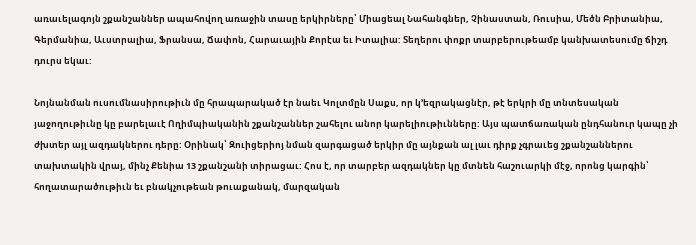առաւելագոյն շքանշաններ ապահովող առաջին տասը երկիրները՝ Միացեալ Նահանգներ, Չինաստան, Ռուսիա, Մեծն Բրիտանիա, Գերմանիա, Աւստրալիա, Ֆրանսա, Ճափոն, Հարաւային Քորէա եւ Իտալիա: Տեղերու փոքր տարբերութեամբ կանխատեսումը ճիշդ դուրս եկաւ:

Նոյնանման ուսումնասիրութիւն մը հրապարակած էր նաեւ Կոլտմըն Սաքս, որ կ՚եզրակացնէր, թէ երկրի մը տնտեսական յաջողութիւնը կը բարելաւէ Ողիմպիականին շքանշաններ շահելու անոր կարելիութիւնները: Այս պատճառական ընդհանուր կապը չի ժխտեր այլ ազդակներու դերը: Օրինակ՝ Զուիցերիոյ նման զարգացած երկիր մը այնքան ալ լաւ դիրք չգրաւեց շքանշաններու տախտակին վրայ, մինչ Քենիա 13 շքանշանի տիրացաւ: Հոս է, որ տարբեր ազդակներ կը մտնեն հաշուարկի մէջ, որոնց կարգին՝ հողատարածութիւն եւ բնակչութեան թուաքանակ, մարզական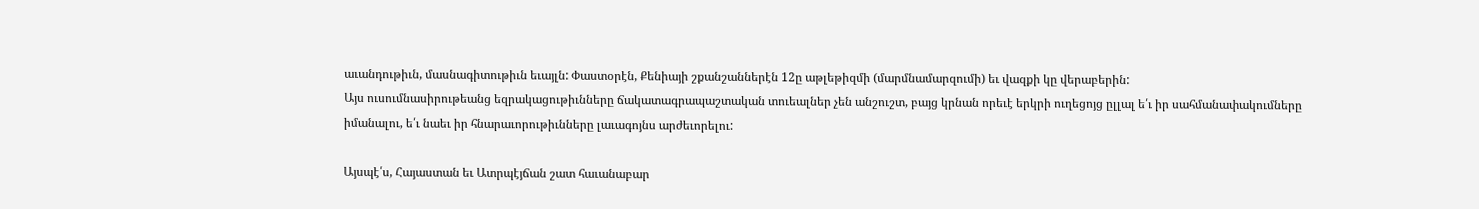աւանդութիւն, մասնագիտութիւն եւայլն: Փաստօրէն, Քենիայի շքանշաններէն 12ը աթլեթիզմի (մարմնամարզումի) եւ վազքի կը վերաբերին:
Այս ուսումնասիրութեանց եզրակացութիւնները ճակատագրապաշտական տուեալներ չեն անշուշտ, բայց կրնան որեւէ երկրի ուղեցոյց ըլլալ ե՛ւ իր սահմանափակումները իմանալու, ե՛ւ նաեւ իր հնարաւորութիւնները լաւագոյնս արժեւորելու:

Այսպէ՛ս, Հայաստան եւ Ատրպէյճան շատ հաւանաբար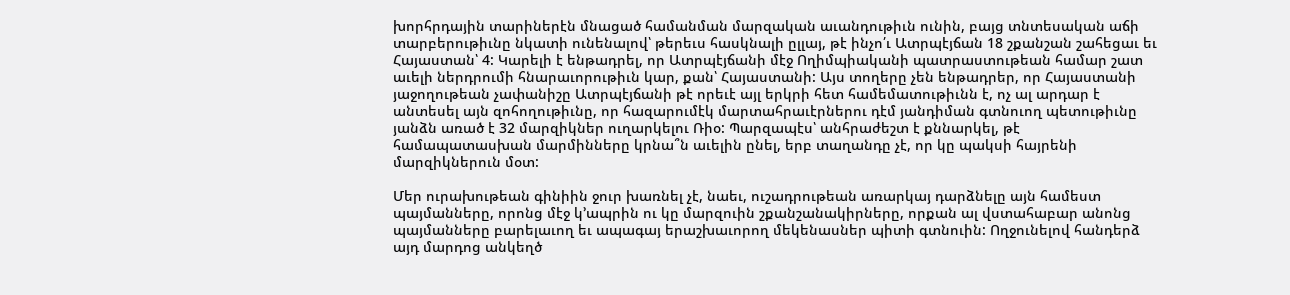խորհրդային տարիներէն մնացած համանման մարզական աւանդութիւն ունին, բայց տնտեսական աճի տարբերութիւնը նկատի ունենալով՝ թերեւս հասկնալի ըլլայ, թէ ինչո՛ւ Ատրպէյճան 18 շքանշան շահեցաւ եւ Հայաստան՝ 4: Կարելի է ենթադրել, որ Ատրպէյճանի մէջ Ողիմպիականի պատրաստութեան համար շատ աւելի ներդրումի հնարաւորութիւն կար, քան՝ Հայաստանի: Այս տողերը չեն ենթադրեր, որ Հայաստանի յաջողութեան չափանիշը Ատրպէյճանի թէ որեւէ այլ երկրի հետ համեմատութիւնն է, ոչ ալ արդար է անտեսել այն զոհողութիւնը, որ հազարումէկ մարտահրաւէրներու դէմ յանդիման գտնուող պետութիւնը յանձն առած է 32 մարզիկներ ուղարկելու Ռիօ: Պարզապէս՝ անհրաժեշտ է քննարկել, թէ համապատասխան մարմինները կրնա՞ն աւելին ընել, երբ տաղանդը չէ, որ կը պակսի հայրենի մարզիկներուն մօտ:

Մեր ուրախութեան գինիին ջուր խառնել չէ, նաեւ, ուշադրութեան առարկայ դարձնելը այն համեստ պայմանները, որոնց մէջ կ՚ապրին ու կը մարզուին շքանշանակիրները, որքան ալ վստահաբար անոնց պայմանները բարելաւող եւ ապագայ երաշխաւորող մեկենասներ պիտի գտնուին: Ողջունելով հանդերձ այդ մարդոց անկեղծ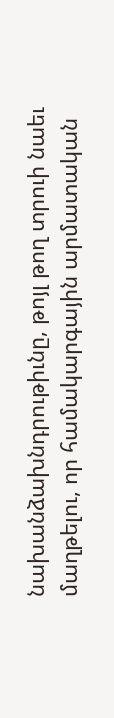նախանձախնդրութիւնը, թոյլ թող տրուի նաեւ մաղթելու, որ համակարգային արմատական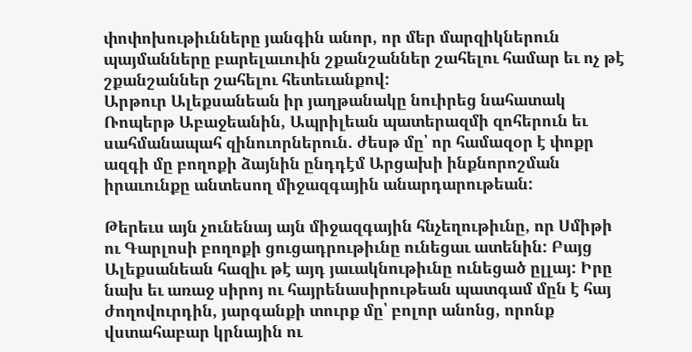փոփոխութիւնները յանգին անոր, որ մեր մարզիկներուն պայմանները բարելաւուին շքանշաններ շահելու համար եւ ոչ թէ շքանշաններ շահելու հետեւանքով:
Արթուր Ալեքսանեան իր յաղթանակը նուիրեց նահատակ Ռոպերթ Աբաջեանին, Ապրիլեան պատերազմի զոհերուն եւ սահմանապահ զինուորներուն. ժեսթ մը՝ որ համազօր է փոքր ազգի մը բողոքի ձայնին ընդդէմ Արցախի ինքնորոշման իրաւունքը անտեսող միջազգային անարդարութեան:

Թերեւս այն չունենայ այն միջազգային հնչեղութիւնը, որ Սմիթի ու Գարլոսի բողոքի ցուցադրութիւնը ունեցաւ ատենին: Բայց Ալեքսանեան հազիւ թէ այդ յաւակնութիւնը ունեցած ըլլայ: Իրը նախ եւ առաջ սիրոյ ու հայրենասիրութեան պատգամ մըն է հայ ժողովուրդին, յարգանքի տուրք մը՝ բոլոր անոնց, որոնք վստահաբար կրնային ու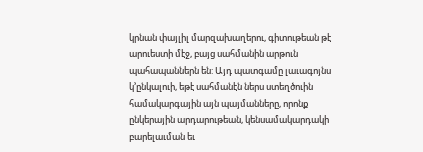կրնան փայլիլ մարզախաղերու, գիտութեան թէ արուեստի մէջ, բայց սահմանին արթուն պահապաններն են: Այդ պատգամը լաւագոյնս կ՚ընկալուի, եթէ սահմանէն ներս ստեղծուին համակարգային այն պայմանները, որոնք ընկերային արդարութեան, կենսամակարդակի բարելաւման եւ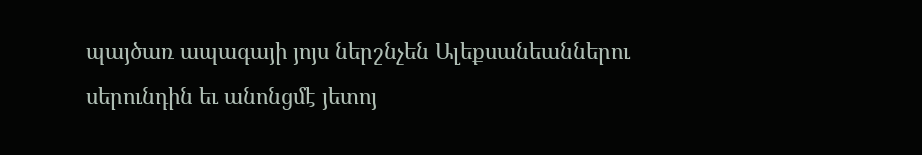պայծառ ապագայի յոյս ներշնչեն Ալեքսանեաններու սերունդին եւ անոնցմէ յետոյ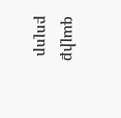գալիք բոլոր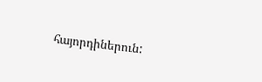հայորդիներուն: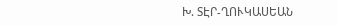Խ. ՏԷՐ-ՂՈՒԿԱՍԵԱՆ